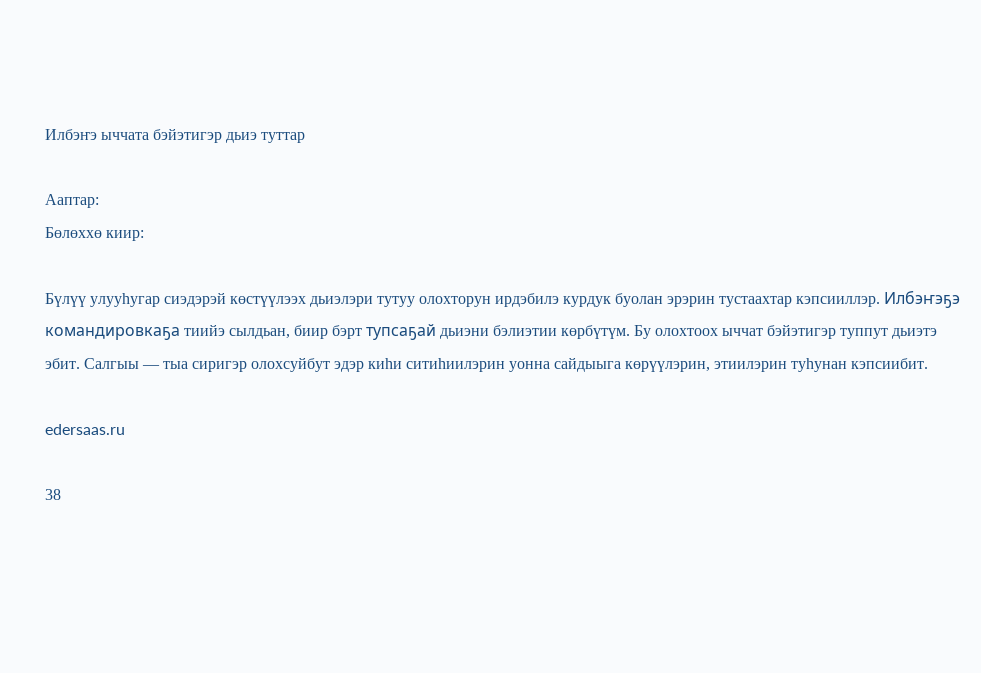Илбэҥэ ыччата бэйэтигэр дьиэ туттар

Ааптар:
Бөлөххө киир:

Бүлүү улууһугар сиэдэрэй көстүүлээх дьиэлэри тутуу олохторун ирдэбилэ курдук буолан эрэрин тустаахтар кэпсииллэр. Илбэҥэҕэ командировкаҕа тиийэ сылдьан, биир бэрт тупсаҕай дьиэни бэлиэтии көрбүтүм. Бу олохтоох ыччат бэйэтигэр туппут дьиэтэ эбит. Салгыы — тыа сиригэр олохсуйбут эдэр киһи ситиһиилэрин уонна сайдыыга көрүүлэрин, этиилэрин туһунан кэпсиибит.

edersaas.ru

38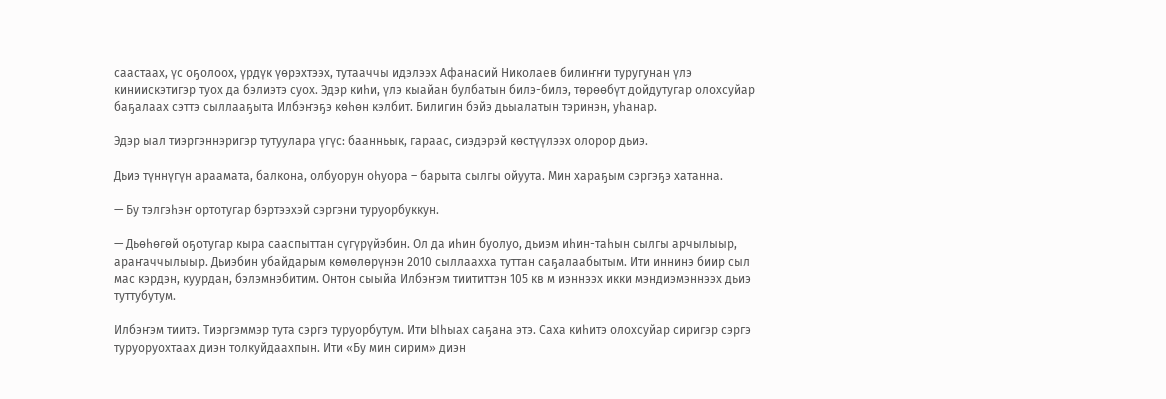саастаах, үс оҕолоох, үрдүк үөрэхтээх, тутааччы идэлээх Афанасий Николаев билиҥҥи туругунан үлэ киниискэтигэр туох да бэлиэтэ суох. Эдэр киһи, үлэ кыайан булбатын билэ-билэ, төрөөбүт дойдутугар олохсуйар баҕалаах сэттэ сыллааҕыта Илбэҥэҕэ көһөн кэлбит. Билигин бэйэ дьыалатын тэринэн, уһанар.

Эдэр ыал тиэргэннэригэр тутуулара үгүс: баанньык, гараас, сиэдэрэй көстүүлээх олорор дьиэ.

Дьиэ түннүгүн араамата, балкона, олбуорун оһуора – барыта сылгы ойуута. Мин хараҕым сэргэҕэ хатанна.

— Бу тэлгэһэҥ ортотугар бэртээхэй сэргэни туруорбуккун.

— Дьөһөгөй оҕотугар кыра сааспыттан сүгүрүйэбин. Ол да иһин буолуо, дьиэм иһин-таһын сылгы арчылыыр, араҥаччылыыр. Дьиэбин убайдарым көмөлөрүнэн 2010 сыллаахха туттан саҕалаабытым. Ити иннинэ биир сыл мас кэрдэн, куурдан, бэлэмнэбитим. Онтон сыыйа Илбэҥэм тиититтэн 105 кв м иэннээх икки мэндиэмэннээх дьиэ туттубутум.

Илбэҥэм тиитэ. Тиэргэммэр тута сэргэ туруорбутум. Ити Ыһыах саҕана этэ. Саха киһитэ олохсуйар сиригэр сэргэ туруоруохтаах диэн толкуйдаахпын. Ити «Бу мин сирим» диэн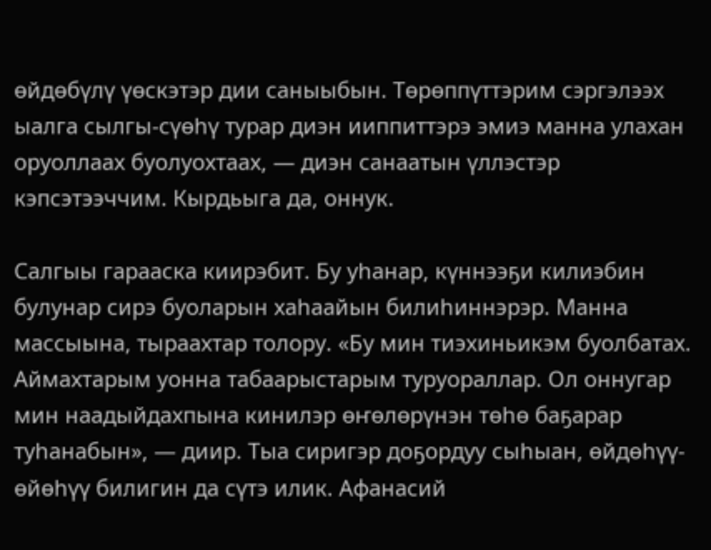өйдөбүлү үөскэтэр дии саныыбын. Төрөппүттэрим сэргэлээх ыалга сылгы-сүөһү турар диэн ииппиттэрэ эмиэ манна улахан оруоллаах буолуохтаах, — диэн санаатын үллэстэр кэпсэтээччим. Кырдьыга да, оннук.

Салгыы гарааска киирэбит. Бу уһанар, күннээҕи килиэбин булунар сирэ буоларын хаһаайын билиһиннэрэр. Манна массыына, тыраахтар толору. «Бу мин тиэхиньикэм буолбатах. Аймахтарым уонна табаарыстарым туруораллар. Ол оннугар мин наадыйдахпына кинилэр өҥөлөрүнэн төһө баҕарар туһанабын», — диир. Тыа сиригэр доҕордуу сыһыан, өйдөһүү-өйөһүү билигин да сүтэ илик. Афанасий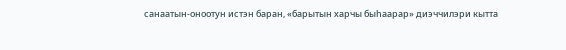санаатын-оноотун истэн баран, «барытын харчы быһаарар» диэччилэри кытта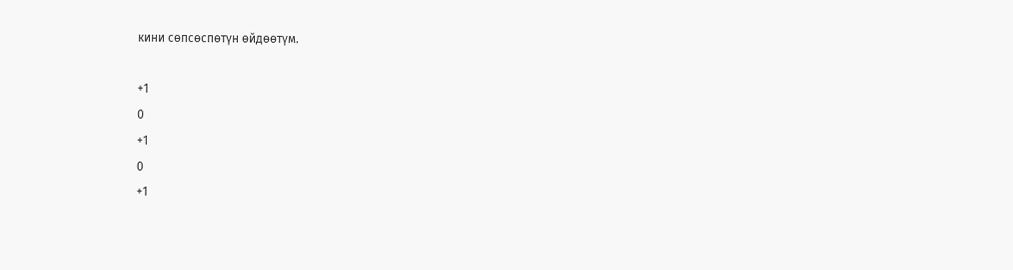кини сөпсөспөтүн өйдөөтүм.

+1
0
+1
0
+1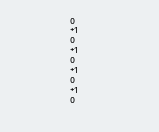0
+1
0
+1
0
+1
0
+1
0